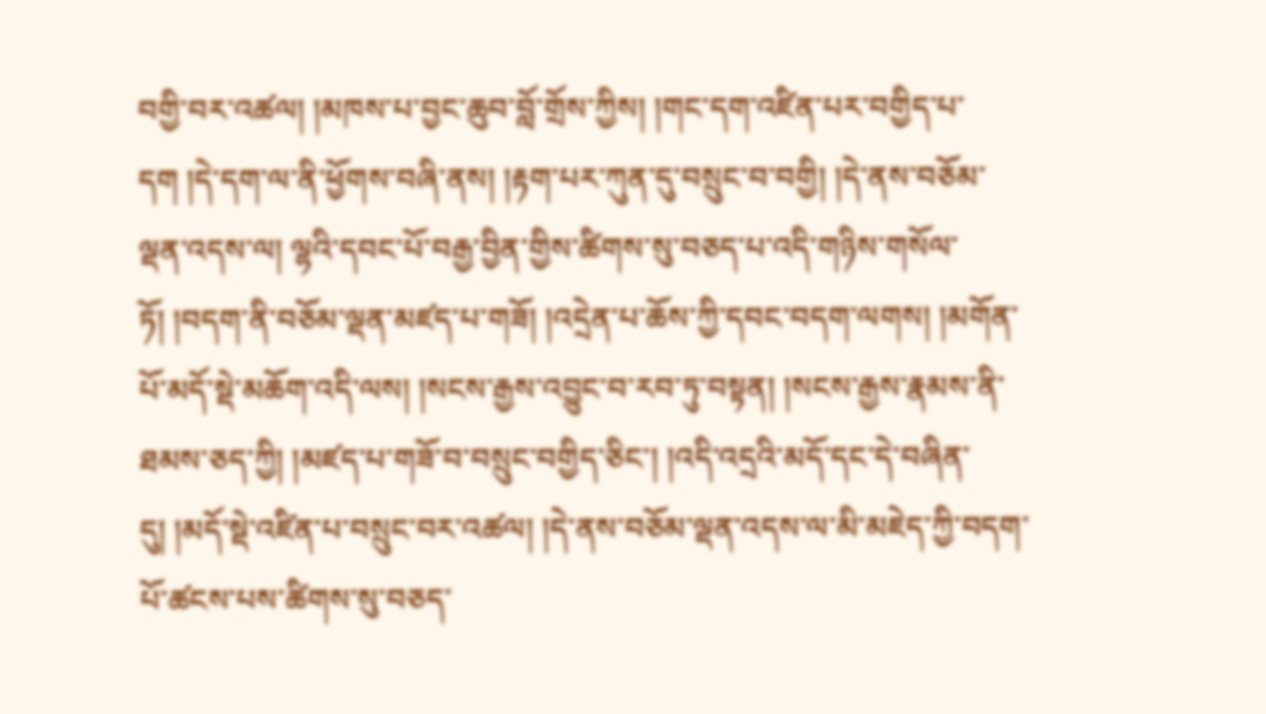བགྱི་བར་འཚལ། །མཁས་པ་བྱང་ཆུབ་བློ་གྲོས་ཀྱིས། །གང་དག་འཛིན་པར་བགྱིད་པ་དག །དེ་དག་ལ་ནི་ཕྱོགས་བཞི་ནས། །རྟག་པར་ཀུན་དུ་བསྲུང་བ་བགྱི། །དེ་ནས་བཅོམ་ལྡན་འདས་ལ། ལྷའི་དབང་པོ་བརྒྱ་བྱིན་གྱིས་ཚིགས་སུ་བཅད་པ་འདི་གཉིས་གསོལ་ཏོ། །བདག་ནི་བཅོམ་ལྡན་མཛད་པ་གཟོ། །འདྲེན་པ་ཆོས་ཀྱི་དབང་བདག་ལགས། །མགོན་པོ་མདོ་སྡེ་མཆོག་འདི་ལས། །སངས་རྒྱས་འབྱུང་བ་རབ་ཏུ་བསྟན། །སངས་རྒྱས་རྣམས་ནི་ཐམས་ཅད་ཀྱི། །མཛད་པ་གཟོ་བ་བསྲུང་བགྱིད་ཅིང་། །འདི་འདྲའི་མདོ་དང་དེ་བཞིན་དུ། །མདོ་སྡེ་འཛིན་པ་བསྲུང་བར་འཚལ། །དེ་ནས་བཅོམ་ལྡན་འདས་ལ་མི་མཇེད་ཀྱི་བདག་པོ་ཚངས་པས་ཚིགས་སུ་བཅད་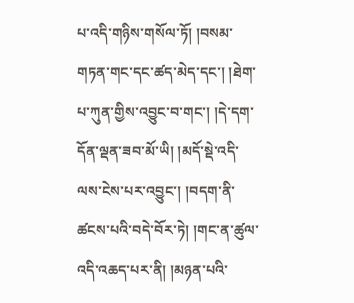པ་འདི་གཉིས་གསོལ་ཏོ། །བསམ་གཏན་གང་དང་ཚད་མེད་དང་། །ཐེག་པ་ཀུན་གྱིས་འབྱུང་བ་གང་། །དེ་དག་དོན་ལྡན་ཟབ་མོ་ཡི། །མདོ་སྡེ་འདི་ལས་ངེས་པར་འབྱུང་། །བདག་ནི་ཚངས་པའི་བདེ་བོར་ཏེ། །གང་ན་ཚུལ་འདི་འཆད་པར་ནི། །མཉན་པའི་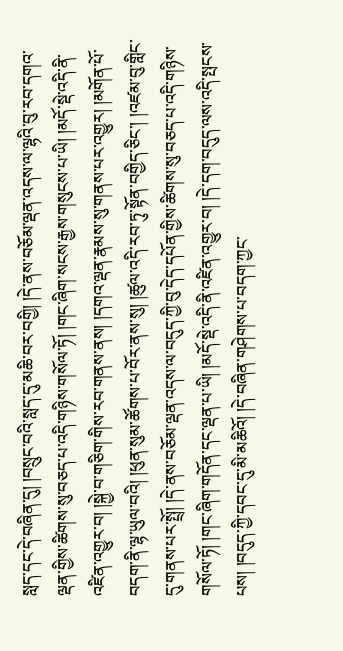སླད་དང་དེ་བཞིན་དུ། །བསྲུང་བའི་སླད་དུ་མཆི་བར་བགྱི། །དེ་ནས་བཅོམ་ལྡན་འདས་ལ་ལྷའི་བུ་རབ་དགའ་ལྡན་གྱིས་ཚིགས་སུ་བཅད་པ་འདི་གཉིས་གསོལ་ཏོ། །གང་ཞིག་སངས་རྒྱས་གསུངས་པ་ཡི། །མདོ་སྡེ་འདི་ནི་འཛིན་འགྱུར་བ། །སྐྱེ་བ་གཅིག་གིས་རབ་གནས་ནས། །དགའ་ལྡན་རྣམས་སུ་གནས་པར་འགྱུར། །མགོན་པོ་བདག་ནི་ལྷ་ཡུལ་བའི། །ཕུན་སུམ་ཚོགས་པ་བོར་ནས་སུ། །ཚུལ་འདི་རབ་ཏུ་སྟོན་བགྱིད་ཅིང་། །འཛམ་བུ་གླིང་དུ་གནས་པར་སྤྲོ། །དེ་ནས་བཅོམ་ལྡན་འདས་ལ་བདུད་ཀྱི་བུ་དེད་དཔོན་གྱིས་ཚིགས་སུ་བཅད་པ་འདི་གཉིས་གསོལ་ཏོ། །གང་ཞིག་གདོན་དང་ལྡན་པ་ཡི། །མདོ་སྡེ་འདི་ནི་འཛིན་འགྱུར་བ། །དེ་དག་བདུད་ལས་འདི་སྤངས་པས། །བདུད་ཀྱི་དབང་དུ་མི་མཆིའོ། །དེ་བཞིན་གཤེགས་པ་བདག་ཀྱང་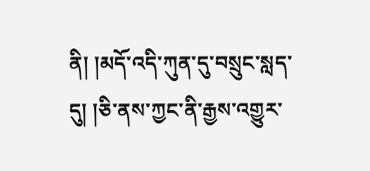ནི། །མདོ་འདི་ཀུན་དུ་བསྲུང་སླད་དུ། །ཅི་ནས་ཀྱང་ནི་རྒྱས་འགྱུར་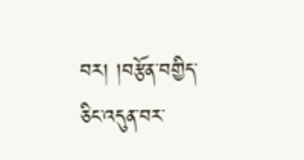བར། །བརྩོན་བགྱིད་ཅིང་འདུན་བར་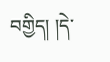བགྱིད། །དེ་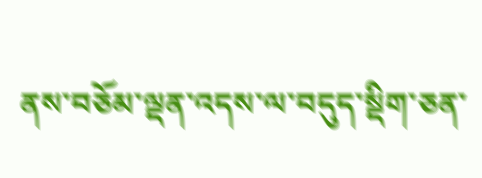ནས་བཅོམ་ལྡན་འདས་ལ་བདུད་སྡིག་ཅན་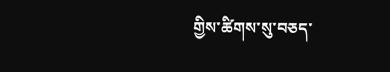གྱིས་ཚིགས་སུ་བཅད་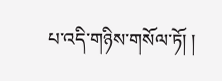པ་འདི་གཉིས་གསོལ་ཏོ། །